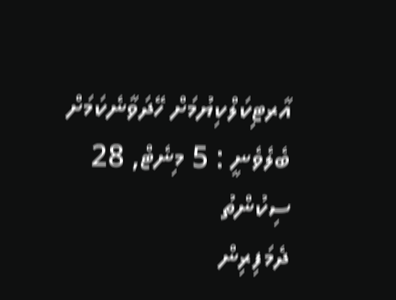އާރޓިކަލްކިޔުމަށް ހޭދަވާނެކަމަށް ބެލެވެނީ : 5 މިނެޓް, 28 ސިކުންތު
ދެމަފިރިން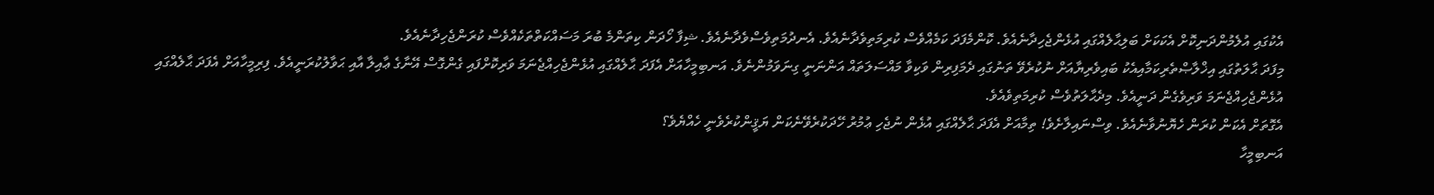އެކުގައި އުލެމުންދަނިކޮށް އެކަކަށް ބަލިޙާލެއްގައި އުޅެންޖެހިދާނެއެވެ. ކޮންމެފަދަ ކަމެއްވެސް ކުރިމަތިވެދާނެއެވެ. އެނދުމަތިވެސްވެދާނެއެވެ. ޝިފާ ހޯދަން ކިތަންމެ ބުރަ މަސައްކަތްތަކެއްވެސް ކުރަންޖެހިދާނެއެވެ.
މިފަދަ ޙާލަތުގައި އިޚްލާޞްތެރިކަމާއިއެކު ބައިވެރިޔާއަށް ނުކުރެވޭ ތަނުގައި ދެމަފިރިން ވަކިވާ މައްސަލަތައް އަންނަނީ ގިނަވަމުންނެވެ. އަނބިމީހާއަށް އެފަދަ ޙާލެއްގައި އުޅެންޖެހިއްޖެނަމަ ވަރިކޮށްފައި ގެންގޮސް އޭނާގެ ޢާއިލާ އާއި ޙަވާލުކުރަނީއެވެ. ފިރިމީހާއަށް އެފަދަ ޙާލެއްގައި އުޅެންޖެހިއްޖެނަމަ ވަރިވެގެން ދަނީއެވެ. މިދެޙާލަތުވެސް ކުރިމަތިވެއެވެ.
އެގޮތަށް އެކަން ކުރަން ހެޔޮނުވާނެއެވެ. ވިސްނައިލާށެވެ! ތިމާއަށް އެފަދަ ޙާލެއްގައި އުޅެން ނުޖެހި ޢުމުރު ހޭދަކުރެވޭނެކަން ޔަޤީންކުރެވެނީ ހެއްޔެވެ؟
އަނބިމީހާ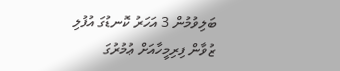ބަލިވުމުން 3 އަހަރު ކޮނޑުގަ އުފުލި ޒުވާން ފިރިމީހާއަށް ޢުމުރުގަ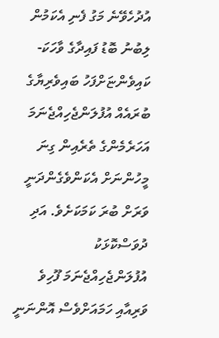އުދުހެވޭނެ މަގު ފެނި އެކަމުން ލިބުނު ބޮޑު ފައިދާގެ ވާހަކަ-
ކައިވެންޏަށްފަހު ބައިވެރިޔާގެ ބުރައެއް އުފުލަންޖެހިއްޖެނަމަ އަހަރެމެންގެ ތެރެއިން ގިނަ މީހުންނަށް އެކަންވެގެންދަނީ ވަރަށް ބުރަ ކަމަކަށެވެ. އަދި ދުވަސްކޮޅަކު އުފުލަންޖެހިއްޖެނަމަ ފޫހިވެ ވަރިއާއި ހަމައަށްވެސް އޮންނަނީ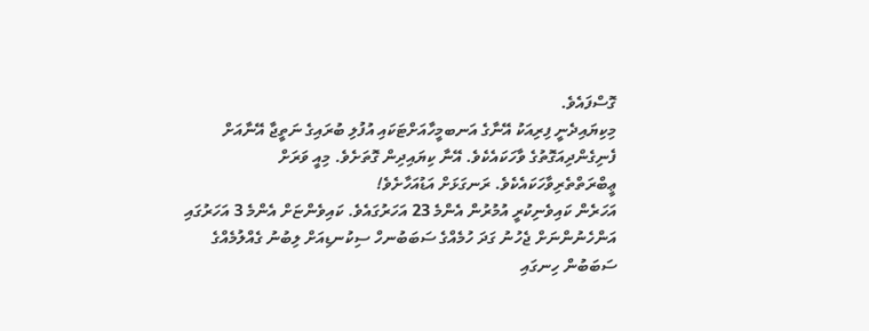ގޮސްފައެވެ.
މިކިޔައިދެނީ ފިރިއަކު އޭނާގެ އަނބމީހާއަށްޓަކައި އުފުލި ބުރައިގެ ނަތީޖާ އޭނާއަށް ފެނިގެންދިއަގޮތުގެ ވާހަކައެކެވެ. އޭނާ ކިޔައިދިން ގޮތަށެވެ. މިއީ ވަރަށް ޢީބްރަތްތެރިވާހަކައެކެވެ. ރަނގަޅަށް އަޑުއަހާށެވެ!
އަހަރެން ކައިވެނިކުރީ އުމުރުން އެންމެ 23 އަހަރުގައެވެ. ކައިވެންޏަށް އެންމެ 3 އަހަރުގައި އަންހެނުންނަށް ޖެހުނު ގަދަ ހުމެއްގެ ސަބަބުނހް ސިކުނޑިއަށް ލިބުނު ގެއްލުމެއްގެ ސަބަބުން ހިނގައި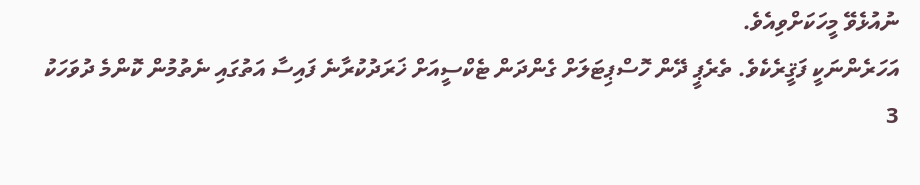ނުއުޅެވޭ މީހަކަށްވިއެވެ.
އަހަރެންނަކީ ފަޤީރެކެވެ. ތެރެޕީ ދޭން ހޮސްޕިޓަލަށް ގެންދަން ޓެކްސީއަށް ޚަރަދުކުރާނެ ފައިސާ އަތުގައި ނެތުމުން ކޮންމެ ދުވަހަކު 3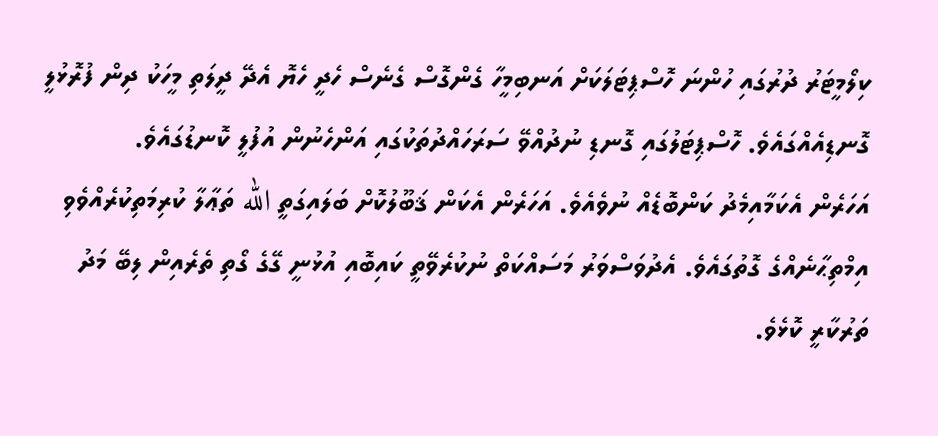ކިލޯމީޓަރު ދުރުގައި ހުންނަ ހޮސްޕިޓަލަކަށް އަނބިމީހާ ގެންގޮސް ގެނެސް ހެދީ ހެޔޮ އެދޭ ދީލަތި މީހަކު ދިން ފުރޮޅުލީ ގޮނޑިއެއްގައެވެ. ހޮސްޕިޓަލުގައި ގޮނޑި ނުދުއްވޭ ސަރަހައްދުތަކުގައި އަންހެނުން އުފުލީ ކޮނޑުގައެވެ.
އަހަރެން އެކަމާއިމެދު ކަންބޮޑެއް ނުވެއެވެ. އަހަރެން އެކަން ޤަބޫލުކޮށް ބަލައިގަތީ الله ތަޢާލާ ކުރިމަތިކުރެއްވެވި އިމްތިޙާނެއްގެ ގޮތުގައެވެ. އެދުވަސްވަރު މަސައްކަތް ނުކުރެވޭތީ ކައިބޮއި އުޅުނީ ގޭގެ ގޯތި ތެރެއިން ލިބޭ މަދު ތަރުކާރީ ކޮޅެވެ.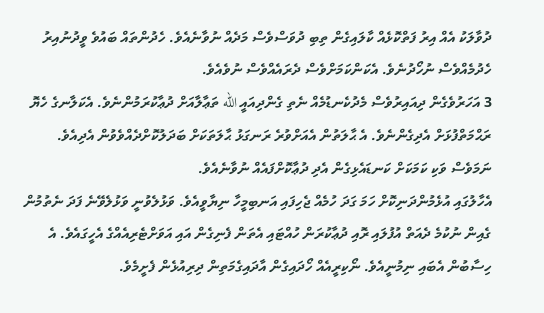ދުވާލަކު އެއް އިރު ފަތްކޮޅެއް ކާލައިގެން ތިބި ދުވަސްވެސް މަދެއް ނުވާނެއެވެ. ހެދުންތައް ބައުވެ ވީދުނުއިރު ހެދުމެއްވެސް ނުހޯދުނެވެ. އެކަންކަމަށްވެސް ދެރައެއްވެސް ނުވެއެވެ.
3 އަހަރުވެގެން ދިއައިރުވެސް މެދުކެނޑުމެއް ނެތި ގެންދިއައީ الله ތަޢާލާއަށް ދުޢާކުރަމުންނެވެ. އެކަލާނގެ ހެޔޮ ރަޙްމަތްފުޅަށް އެދިގެންނެވެ. އެ ޙާލަތުން އެއަށްވުރެ ރަނގަޅު ޙާލަތަކަށް ބަދަލުކޮށްދެއްވެވުން އެދިއެވެ. ނަމަވެސް ވަކި ކަމަކަށް ކަނޑައެޅިގެން އެދި ދުޢާކޮށްފައެއް ނުވާނެއެވެ.
އެހާލުގައި އުޅެމުންދަނިކޮށް ހަމަ ގަދަ ހުމެއް ޖެހިފައި އަނބިމީހާ ނިޔާވީއެވެ. ވަޅުލެވުނީ ވަޅުލެވޭނެ ފަދަ ނެތުމުން ގެއިން ނުކުމެ ދެއަތް އުފުލައި ރޮއި ދުޢާކުރަން ހުއްޓައި އެތަން ފެނިގެން އައި އަވަށްޓެރިއެއްގެ އެހީގައެވެ. އެ ހިސާބުން އެބައި ނިމުނީއެވެ. ނޯކިރީއެއް ހޯދައިގެން އާދައިގެމަތިން ދިރިއުޅެން ފެށީމެވެ.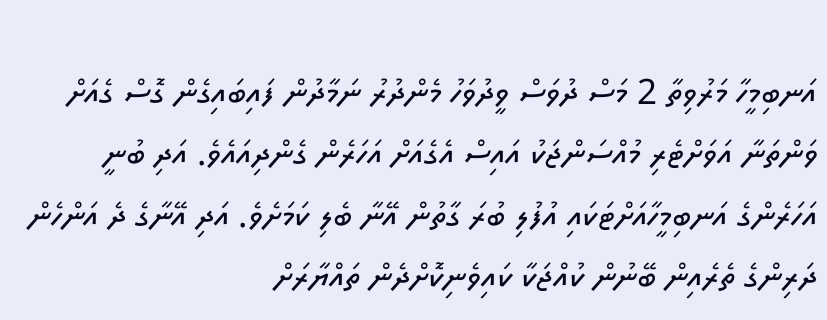އަނބިމީހާ މަރުވިތާ 2 މަސް ދުވަސް ވީދުވަހު މެންދުރު ނަމާދުން ފައިބައިގެން ގޮސް ގެއަށް ވަންތަނާ އަވަށްޓެރި މުއްސަންޖަކު އައިސް އެގެއަށް އަހަރެން ގެންދިއައެވެ. އަދި ބުނީ އަހަރެންގެ އަނބިމީހާއަށްޓަކައި އުފުލި ބުރަ ގާތުން އޭނާ ބެލި ކަމަށެވެ. އަދި އޭނާގެ ދެ އަންހެން ދަރިންގެ ތެރެއިން ބޭނުން ކުއްޖަކާ ކައިވެނިކޮށްދެން ތައްޔާރަށް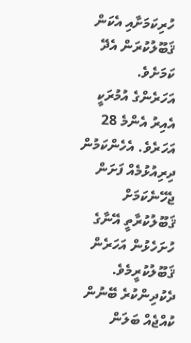ހުރިކަމަށާއި އެކަން ޤަބޫލުކުރަން އެދޭ ކަމަށެވެ.
އަހަރެންގެ އުމުރަކީ އެއިރު އެންމެ 28 އަހަރެވެ. އެހެންކަމުން ދިރިއުޅުމެއް ފަށަން ޖެހޭނެކަމަށް ޤަބޫލުކުރާތީ އޭނާގެ ހުށަހެޅުން އަހަރެން ޤަބޫލުކުރީމެވެ. ދެކުދިންކުރެ ބޭނުން ކުއްޖެއް ބަލަން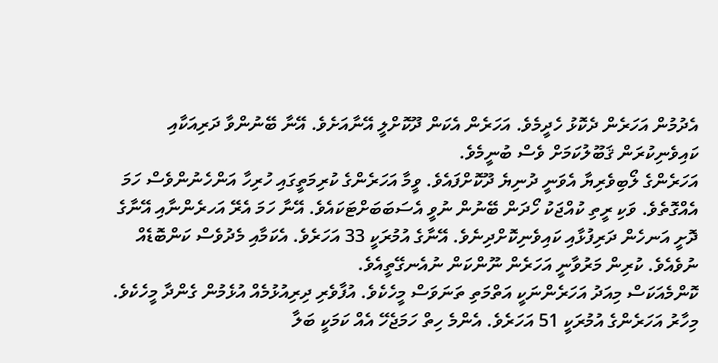އެދުމުން އަހަރެން ދެކޮޅު ހެދީމެވެ. އަހަރެން އެކަން ދޫކޮށްލީ އޭނާއަށެވެ. އޭނާ ބޭނުންވާ ދަރިއަކާއި ކައިވެނިކުރަން ޤަބޫލުކަމަށް ވެސް ބުނީމެވެ.
އަހަރެންގެ ލޯބިވެރިޔާ އެވަނީ ދުނިޔެ ދޫކޮށްފައެވެ. ވީމާ އަހަރެންގެ ކުރިމަތީގައި ހުރިހާ އަންހެނުންވެސް ހަމަ އެއްގޮތެވެ. ވަކި ރީތި ކުއްޖަކު ހޯދަން ބޭނުން ނުވީ އެސަބަބަށްޓަކައެވެ. އޭނާ ހަމަ އެރޭ އަހރެންނާއި އޭނާގެ ދޮށީ އަނހެން ދަރިފުޅާއި ކައިވެނިކޮށްދިނެވެ. އޭނާގެ އުމުރަކީ 33 އަހަރެވެ. އެކަމާއި މެދުވެސް ކަންބޮޑެއް ނުވެއެވެ. ކުރިން މަރުވާނީ އަހަރެން ނޫންކަން ނުއެނގޭތީއެވެ.
ކޮންމެއަކަސް މިއަދު އަހަރެންނަކީ އަތްމަތި ތަނަވަސް މީހެކެވެ. އުފާވެރި ދިރިއުޅުމެއް އުޅެމުން ގެންދާ މީހެކެވެ. މިހާރު އަހަރެންގެ އުމުރަކީ 51 އަހަރެވެ. އެންމެ ހިތް ހަމަޖެހޭ އެއް ކަމަކީ ބަލާ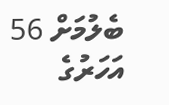ބެލުމަށް 56 އަހަރުގެ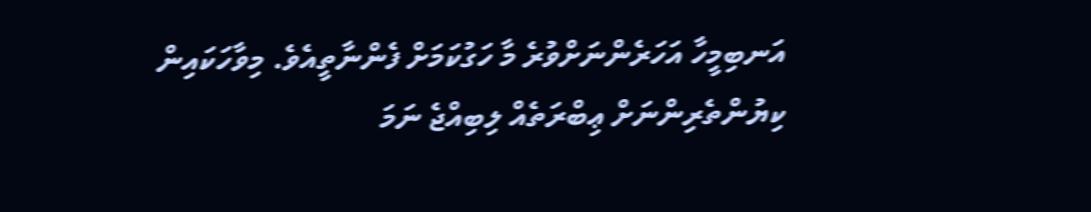އަނބިމީހާ އަހަރެންނަށްވުރެ މާ ހަގުކަމަށް ފެންނާތީއެވެ. މިވާހަކައިން ކިޔުންތެރިންނަށް ޢިބްރަތެއް ލިބިއްޖެ ނަމަ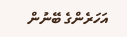އަހަރެންގެ ބޭނުން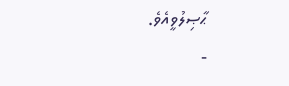ޙާޞިލުވީއެވެ.
-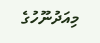މިއަދުނޫހުގެ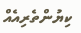ކިޔުންތެރިއެއް